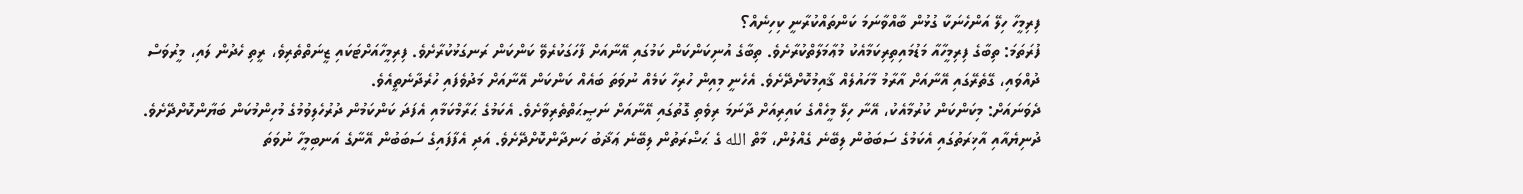ފިރިމީހާ ހިލޭ އަންހެނަކާ ގުޅުން ބާއްވާނަމަ ކަންތައްކުރާނީ ކިހިނެއް؟
ފުރަތަމަ: ތިބާގެ ފިރިމީހާއާ މަޑުމައިތިރިކަމާއެކު މުޢާމަލާތްކުރާށެވެ. ތިބާގެ އުނިކަންކަން ކަމުގައި އޭނާއަށް ފާހަގަކުރެވޭ ކަންކަން ރަނގަޅުކުރާށެވެ. ފިރިމީހާއަށްޓަކައި ޒީނަތްތެރިވެ، ރީތި ހެދުން ލައި، މީރުވަސް ދުއްވައި، ގޭތެރޭގައި އޭނާއަށް އާރާމު މާހައުލެއް ޤާއިމުކޮށްދޭށެވެ. އެހެނީ މިއިން ހުރިހާ ކަމެއް ނުވަތަ ބައެއް ކަންކަން އޭނާއަށް މަދުވެފައި ހުރެދާނެތީއެވެ.
ދެވަނައަށް: މިކަންކަން ކުރުމާއެކު، އޭނާ ހިލޭ މީހެއްގެ ކައިރިއަށް ދާނަމަ ރިވެތި ގޮތުގައި އޭނާއަށް ނަޞީޙަތްތެރިވާށެވެ. އެކަމުގެ ޙަރާމްކަމާއި އެފަދަ ކަންކަމުން ދުރުހެލިވުމުގެ މުހިންމުކަން ބަޔާންކޮށްދޭށެވެ. ދުނިޔެއާއި އާޚިރަތުގައި އެކަމުގެ ސަބަބުން ލިބޭނެ ގެއްލުން، މާތް الله ގެ ޙަޟްރަތުން ލިބޭނެ ޢަޛާބު ހަނދާންކޮށްދޭށެވެ. އަދި އެފާފައިގެ ސަބަބުން އޭނާގެ އަނބިމީހާ ނުވަތަ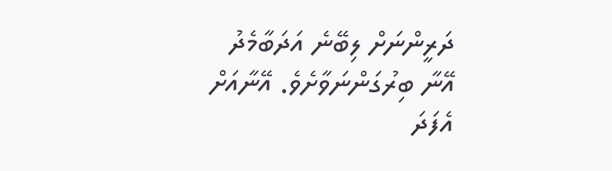ދަރީންނަށް ލިބޭނެ އަދަބާމެދު އޭނާ ބިރުގަންނަވާށެވެ. އޭނާއަށް އެފަދަ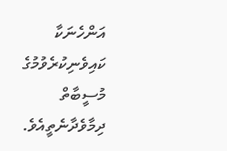އަންހެނަކާ ކައިވެނިކުރެވުމުގެ މުސީބާތް ދިމާވެދާނެތީއެވެ.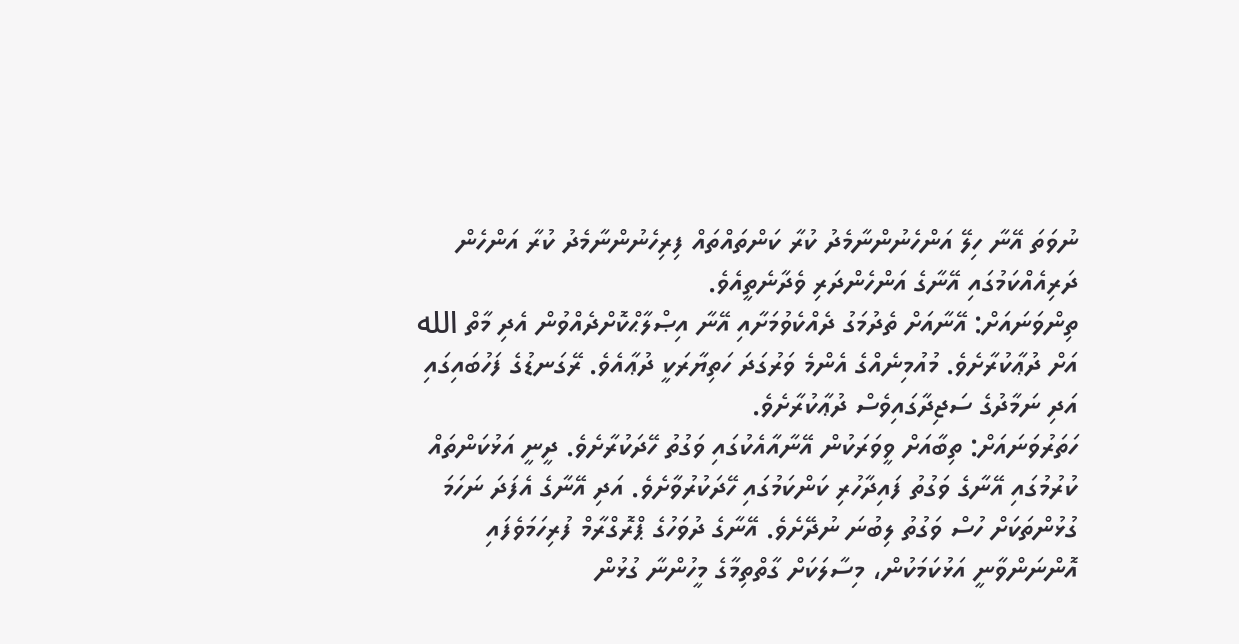ނުވަތަ އޭނާ ހިލޭ އަންހެނުންނާމެދު ކުރާ ކަންތައްތައް ފިރިހެނުންނާމެދު ކުރާ އަންހެން ދަރިއެއްކަމުގައި އޭނާގެ އަންހެންދަރި ވެދާނެތީއެވެ.
ތިންވަނައަށް: އޭނާއަށް ތެދުމަގު ދެއްކެވުމަށާއި އޭނާ އިޞްލާޙްކޮށްދެއްވުން އެދި މާތް الله އަށް ދުޢާކުރާށެވެ. މުއުމިނެއްގެ އެންމެ ވަރުގަދަ ހަތިޔާރަކީ ދުޢާއެވެ. ރޭގަނޑުގެ ފަހުބައިގައި އަދި ނަމާދުގެ ސަޖިދާގައިވެސް ދުޢާކުރާށެވެ.
ހަތަރުވަނައަށް: ތިބާއަށް ވީވަރަކުން އޭނާއާއެކުގައި ވަގުތު ހޭދަކުރާށެވެ. ދީނީ އަޅުކަންތައް ކުރުމުގައި އޭނާގެ ވަގުތު ފައިދާހުރި ކަންކަމުގައި ހޭދަކުރުވާށެވެ. އަދި އޭނާގެ އެފަދަ ނަހަމަ ގުޅުންތަކަށް ހުސް ވަގުތު ލިބުނަ ނުދޭށެވެ. އޭނާގެ ދުވަހުގެ ޕްރޮގްރާމް ފުރިހަމަވެފައި އޮންނަންވާނީ އަޅުކަމަކުން، މިސާލަކަށް ގާތްތިމާގެ މީހުންނާ ގުޅުން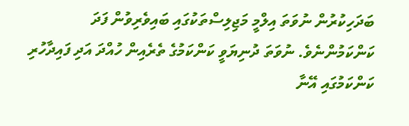ބަދަހިކުރުން ނުވަތަ އިލްމީ މަޖިލިސްތަކުގައި ބައިވެރިވުން ފަދަ ކަންކަމުންނެވެ. ނުވަތަ ދުނިޔަވީ ކަންކަމުގެ ތެރެއިން ހުއްދަ އަދި ފައިދާހުރި ކަންކަމުގައި އޭނާ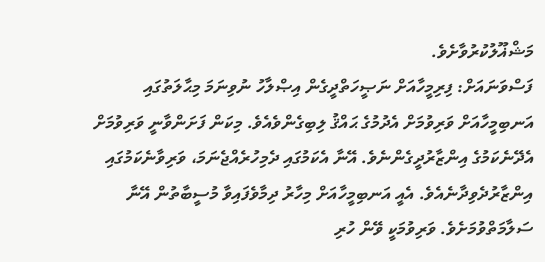މަޝްޣޫލުކުރުވާށެވެ.
ފަސްވަނައަށް: ފިރިމީހާއަށް ނަޞީހަތްދީގެން އިޞްލާހު ނުވިނަމަ މިޙާލަތުގައި އަނބިމީހާއަށް ވަރިވުމަށް އެދުމުގެ ޙައްޤު ލިބިގެންވެއެވެ. މިކަން ފަށަންވާނީ ވަރިވުމަށް އެދޭނެކަމުގެ އިންޒާރުދީގެންނެވެ. އޭނާ އެކަމުގައި ދެމިހުރެއްޖެނަމަ، ވަރިވާނެކަމުގައި އިންޒާރުދެވިދާނެއެވެ. އެއީ އަނބިމީހާއަށް މިހާރު ދިމާވެފައިވާ މުސީބާތުން އޭނާ ސަލާމަތްވުމަށެވެ. ވަރިވުމަކީ ވޭން ހުރި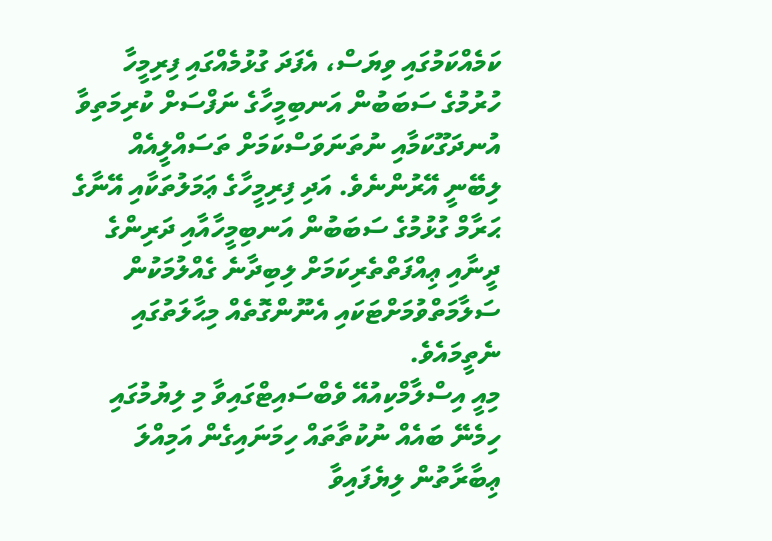ކަމެއްކަމުގައި ވިޔަސް، އެފަދަ ގުޅުމެއްގައި ފިރިމީހާ ހުރުމުގެ ސަބަބުން އަނބިމީހާގެ ނަފްސަށް ކުރިމަތިވާ އުނދަގޫކަމާއި ނުތަނަވަސްކަމަށް ތަސައްލީއެއް ލިބޭނީ އޭރުންނެވެ. އަދި ފިރިމީހާގެ ޢަމަލުތަކާއި އޭނާގެ ޙަރާމް ގުޅުމުގެ ސަބަބުން އަނބިމީހާއާއި ދަރިންގެ ދީނާއި ޢިއްފަތްތެރިކަމަށް ލިބިދާނެ ގެއްލުމަކުން ސަލާމަތްވުމަށްޓަކައި އެނޫންގޮތެއް މިޙާލަތުގައި ނެތީމައެވެ.
މިއީ އިސްލާމްކިއުއޭ ވެބްސައިޓްގައިވާ މި ލިޔުމުގައި ހިމެނޭ ބައެއް ނުކުތާތައް ހިމަނައިގެން އަމިއްލަ ޢިބާރާތުން ލިޔެފައިވާ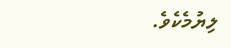ލިޔުމެކެވެ.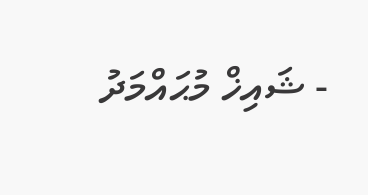- ޝައިޚް މުޙައްމަދު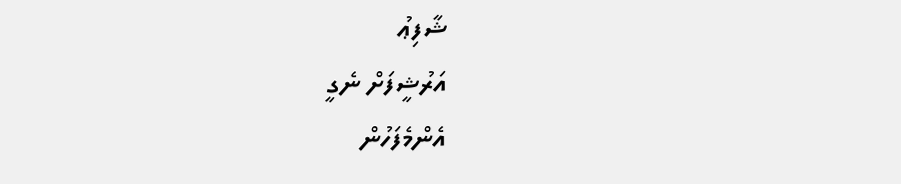ޝާފިޢު
އަރުޝީފަށް ނެގީ
އެންމެފަހުން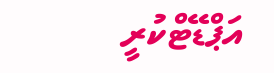އަޕްޑޭޓްކުރީ